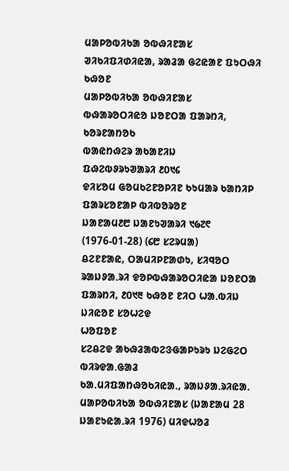ᱢᱟᱞᱚᱵᱤᱠᱟ ᱚᱵᱷᱤᱱᱟᱥ
ᱣᱤᱠᱤᱯᱤᱰᱤᱭᱟ, ᱨᱟᱲᱟ ᱜᱮᱭᱟᱱ ᱯᱩᱛᱷᱤ ᱠᱷᱚᱱ
ᱢᱟᱞᱚᱵᱤᱠᱟ ᱚᱵᱷᱤᱱᱟᱥ
ᱵᱷᱟᱨᱚᱛᱤᱭᱚ ᱡᱚᱱᱛᱟ ᱯᱟᱨᱴᱤ, ᱠᱚᱨᱱᱟᱴᱚᱠ
ᱵᱟᱭᱴᱷᱮᱨ ᱟᱠᱟᱱᱤᱡ
ᱯᱷᱮᱵᱽᱨᱩᱣᱟᱨᱤ ᱒᱐᱑᱔
ᱫᱤᱥᱚᱢ ᱜᱚᱢᱠᱮᱱᱚᱞᱤᱱ ᱠᱩᱢᱟᱨ ᱠᱟᱴᱤᱞ
ᱯᱟᱨᱥᱚᱱᱟᱞ ᱵᱤᱵᱚᱨᱚᱱ
ᱡᱟᱱᱟᱢ᱒᱘ ᱡᱟᱱᱩᱣᱟᱨᱤ ᱑᱙᱗᱖ (1976-01-28) (᱔᱘ ᱥᱮᱨᱢᱟ)
ᱪᱮᱱᱱᱟᱭ, ᱛᱟᱢᱤᱞᱱᱟᱰᱩ, ᱥᱤᱧᱚᱛ
ᱨᱟᱡᱽᱟᱹᱨᱤ ᱫᱚᱞᱵᱷᱟᱨᱚᱛᱤᱭᱟ ᱡᱚᱱᱛᱟ ᱯᱟᱨᱴᱤ, ᱒᱐᱑᱓ ᱠᱷᱚᱱ ᱱᱤᱛ ᱦᱟᱹᱵᱤᱡ
ᱡᱤᱭᱚᱱ ᱥᱚᱦᱮᱫ
ᱦᱚᱯᱚᱱ
ᱥᱮᱪᱮᱫ ᱟᱠᱷᱲᱟᱵᱮᱝᱜᱟᱞᱩᱨᱩ ᱡᱮᱜᱮᱛ ᱵᱤᱨᱫᱟ.ᱜᱟᱲ
ᱠᱟᱹᱢᱤᱯᱟᱴᱷᱚᱠᱤᱭᱟᱹ, ᱨᱟᱡᱽᱟᱹᱨᱤᱭᱟᱹ
ᱢᱟᱞᱚᱵᱤᱠᱟ ᱚᱵᱷᱤᱱᱟᱥ (ᱡᱟᱱᱟᱢ 28 ᱡᱟᱱᱩᱭᱟᱹᱨᱤ 1976) ᱢᱤᱫᱦᱚᱲ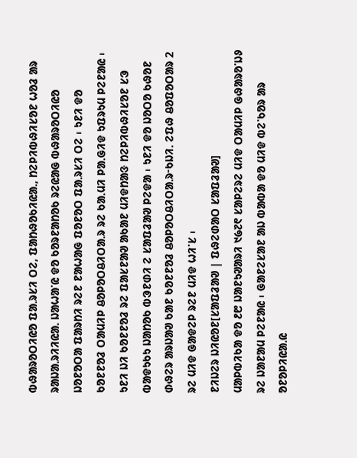ᱵᱷᱟᱨᱚᱛᱤᱭᱚ ᱯᱟᱹᱨᱥᱤ ᱛᱮ, ᱯᱟᱴᱷᱚᱠᱤᱭᱟᱹ, ᱴᱮᱞᱤᱵᱷᱤᱥᱚᱱ ᱦᱚᱲ ᱟᱨ ᱨᱟᱡᱟᱹᱨᱤᱤᱭᱟᱹ ᱡᱟᱦᱟᱸᱭ ᱫᱚ ᱠᱚᱨᱱᱟᱴᱚᱠ ᱨᱮᱭᱟᱜ ᱵᱷᱟᱨᱚᱛᱤᱭᱚ ᱡᱚᱱᱚᱛᱟ ᱯᱟᱨᱴᱤ ᱨᱮᱱ ᱱᱟᱦᱟᱜ ᱯᱚᱱᱚᱛ ᱯᱟᱹᱨᱥᱤ ᱛᱮ ᱾ ᱩᱱᱤ ᱫᱚ ᱠᱚᱱᱱᱚᱲ ᱛᱟᱢᱤᱞ ᱪᱚᱞᱚᱛᱪᱤᱛᱟᱹᱨ ᱨᱮ ᱠᱟᱹᱢᱤ ᱞᱟᱹᱜᱤᱫ ᱩᱯᱨᱩᱢ ᱞᱮᱱᱟᱭ ᱾ ᱩᱱᱤ ᱡᱤ ᱠᱚᱱᱱᱚᱲ ᱨᱮ ᱯᱟᱥᱱᱟᱣ ᱟᱠᱟᱱ ᱢᱤᱫᱴᱟᱝ ᱴᱮᱞᱤᱵᱷᱤᱥᱚᱱ ᱥᱳ ᱵᱟᱫᱩᱠᱩ ᱡᱟᱴᱚᱠ ᱵᱳᱱᱰᱤ ᱮ ᱥᱟᱯᱲᱟᱣ ᱞᱮᱫᱟ ᱾ ᱩᱱᱤ ᱫᱚ ᱡᱚᱛᱚ ᱠᱷᱚᱱ ᱰᱷᱮᱨ ᱟᱨᱡᱟᱣ ᱠᱟᱱ ᱠᱚᱱᱱᱚᱲ ᱪᱚᱞᱚᱛᱪᱤᱛᱟᱹᱨᱼᱠᱡᱤᱹ ᱮᱯᱷ ᱪᱚᱯᱚᱛᱟᱨ 2 ᱨᱮ ᱢᱤᱫ ᱜᱟᱫᱮᱞ ᱨᱮᱱ ᱢᱤᱫ ᱦᱤᱸᱥ ᱾
ᱱᱤᱡᱮᱨ ᱡᱤᱭᱚᱱ[ᱥᱟᱯᱲᱟᱣ | ᱯᱷᱮᱰᱟᱛ ᱥᱟᱯᱲᱟᱣ]
ᱢᱟᱞᱵᱤᱠᱟ ᱫᱚ ᱒᱘ ᱡᱟᱱᱩᱣᱟᱨᱤ ᱑᱙᱗᱖ ᱥᱟᱞᱮᱨᱮ ᱢᱤᱫ ᱛᱟᱢᱤᱞ ᱜᱷᱟᱨᱚᱸᱡᱽ ᱨᱮ ᱡᱟᱱᱟᱢ ᱞᱮᱱᱟᱭ ᱾ ᱜᱟᱱᱮᱥᱟᱱ ᱟᱡ ᱵᱟᱵᱟ ᱫᱚ ᱢᱤᱫ ᱵᱮᱸᱠᱚᱨ ᱟᱨ ᱚᱱᱚᱞᱤᱭᱟᱹᱭ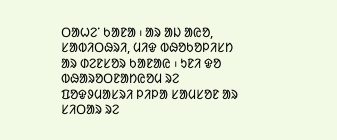ᱛᱟᱦᱮᱸ ᱠᱟᱱᱟ ᱾ ᱟᱨ ᱟᱡ ᱟᱭᱚ, ᱥᱟᱵᱤᱛᱷᱨᱤ, ᱢᱤᱫ ᱵᱷᱚᱠᱚᱞᱤᱥᱴ ᱟᱨ ᱰᱮᱱᱥᱚᱨ ᱠᱟᱱᱟᱭ ᱾ ᱩᱱᱤ ᱫᱚ ᱵᱷᱟᱨᱚᱛᱱᱟᱴᱭᱚᱢ ᱨᱮ ᱯᱚᱫᱽᱢᱟᱥᱨᱤ ᱞᱤᱞᱟ ᱥᱟᱢᱥᱚᱱ ᱟᱨ ᱥᱤᱛᱟᱨ ᱨᱮ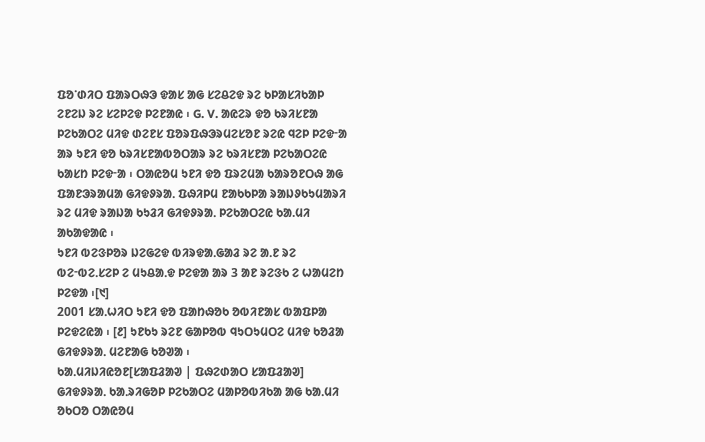ᱯᱚᱸᱰᱤᱛ ᱯᱟᱨᱛᱷᱳ ᱫᱟᱥ ᱟᱜ ᱥᱮᱪᱮᱫ ᱨᱮ ᱠᱞᱟᱥᱤᱠᱟᱞ ᱮᱱᱮᱡ ᱨᱮ ᱥᱮᱞᱮᱫ ᱞᱮᱱᱟᱭ ᱾ G. V. ᱟᱭᱮᱨ ᱫᱚ ᱠᱨᱤᱥᱱᱟ ᱞᱮᱠᱟᱛᱮ ᱢᱤᱫ ᱰᱮᱱᱥ ᱯᱚᱨᱯᱷᱳᱨᱢᱮᱥᱚᱱ ᱨᱮᱭ ᱧᱮᱞ ᱞᱮᱫᱼᱟ ᱟᱨ ᱩᱱᱤ ᱫᱚ ᱠᱨᱤᱥᱱᱟᱵᱚᱛᱟᱨ ᱨᱮ ᱠᱨᱤᱥᱱᱟ ᱞᱮᱠᱟᱛᱮᱭ ᱠᱟᱥᱴ ᱞᱮᱫᱼᱟ ᱾ ᱛᱟᱭᱚᱢ ᱩᱱᱤ ᱫᱚ ᱯᱨᱮᱢᱟ ᱠᱟᱨᱚᱱᱛᱷ ᱟᱜ ᱯᱟᱱᱳᱨᱟᱢᱟ ᱜᱤᱫᱽᱨᱟᱹ ᱯᱷᱤᱞᱢ ᱱᱟᱠᱠᱞᱟ ᱨᱟᱡᱽᱠᱩᱢᱟᱨᱤ ᱨᱮ ᱢᱤᱫ ᱨᱟᱡᱟ ᱠᱩᱲᱤ ᱜᱤᱫᱽᱨᱟᱹ ᱞᱮᱠᱟᱛᱮᱭ ᱠᱟ.ᱢᱤ ᱟᱠᱟᱫᱟᱭ ᱾
ᱩᱱᱤ ᱵᱮᱝᱞᱚᱨ ᱡᱮᱜᱮᱫ ᱵᱤᱨᱫᱟᱹᱜᱟᱲ ᱨᱮ ᱟᱹᱱ ᱨᱮ ᱵᱮᱼᱵᱮᱹᱥᱮᱞ ᱮ ᱢᱩᱪᱟᱹᱫ ᱞᱮᱫᱟ ᱟᱨ 3 ᱟᱱ ᱨᱮᱝᱠ ᱮ ᱦᱟᱢᱮᱴ ᱞᱮᱫᱟ ᱾[᱑]
2001 ᱥᱟᱹᱦᱤᱛ ᱩᱱᱤ ᱫᱚ ᱯᱟᱴᱷᱚᱠ ᱚᱵᱤᱱᱟᱥ ᱵᱟᱯᱞᱟ ᱞᱮᱫᱮᱭᱟ ᱾ [᱒] ᱩᱱᱠᱩ ᱨᱮᱱ ᱜᱟᱞᱚᱵ ᱧᱩᱛᱩᱢᱛᱮ ᱢᱤᱫ ᱠᱚᱲᱟ ᱜᱤᱫᱽᱨᱟᱹ ᱢᱮᱱᱟᱜ ᱠᱚᱣᱟ ᱾
ᱠᱟᱹᱢᱤᱡᱤᱭᱚᱱ[ᱥᱟᱯᱲᱟᱣ | ᱯᱷᱮᱰᱟᱛ ᱥᱟᱯᱲᱟᱣ]
ᱜᱤᱫᱽᱨᱟᱹ ᱠᱟᱹᱨᱤᱜᱚᱞ ᱞᱮᱠᱟᱛᱮ ᱢᱟᱞᱚᱵᱤᱠᱟ ᱟᱜ ᱠᱟᱹᱢᱤ ᱚᱠᱛᱚ ᱛᱟᱭᱚᱢ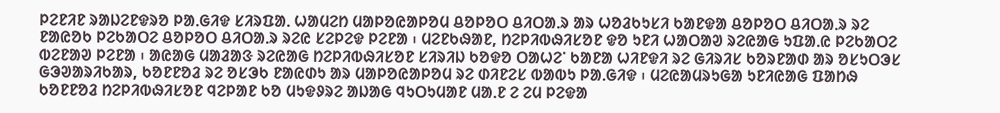ᱞᱮᱱᱤᱱ ᱨᱟᱡᱮᱱᱫᱨᱚ ᱞᱟᱹᱜᱤᱫ ᱥᱤᱨᱯᱟᱹ ᱦᱟᱢᱮᱴ ᱢᱟᱞᱚᱭᱟᱞᱚᱢ ᱪᱚᱞᱚᱛ ᱪᱤᱛᱟᱹᱨ ᱟᱨ ᱦᱚᱲᱠᱩᱥᱤ ᱠᱟᱱᱫᱟ ᱪᱚᱞᱚᱛ ᱪᱤᱛᱟᱹᱨ ᱨᱮ ᱱᱟᱭᱚᱠ ᱞᱮᱠᱟᱛᱮ ᱪᱚᱞᱚᱛ ᱪᱤᱛᱟᱹᱨ ᱨᱮᱭ ᱥᱮᱞᱮᱫ ᱞᱮᱱᱟ ᱾ ᱢᱮᱱᱠᱷᱟᱱ, ᱴᱮᱞᱤᱵᱷᱤᱥᱚᱱ ᱫᱚ ᱩᱱᱤ ᱦᱟᱛᱟᱣ ᱨᱮᱭᱟᱜ ᱩᱯᱟᱹᱭ ᱞᱮᱠᱟᱛᱮ ᱵᱮᱱᱟᱣ ᱞᱮᱱᱟ ᱾ ᱟᱭᱟᱜ ᱢᱟᱲᱟᱝ ᱨᱮᱭᱟᱜ ᱴᱮᱞᱤᱵᱷᱤᱥᱚᱱ ᱥᱤᱨᱤᱡ ᱠᱚᱫᱚ ᱛᱟᱦᱮᱸ ᱠᱟᱱᱟ ᱦᱤᱱᱫᱤ ᱨᱮ ᱜᱤᱨᱤᱥ ᱠᱚᱨᱱᱟᱰ ᱟᱨ ᱚᱥᱩᱛᱳᱥ ᱜᱳᱣᱟᱨᱤᱠᱟᱨ, ᱠᱚᱱᱱᱚᱲ ᱨᱮ ᱚᱥᱳᱠ ᱱᱟᱭᱰᱩ ᱟᱨ ᱢᱟᱞᱚᱭᱟᱞᱚᱢ ᱨᱮ ᱰᱤᱱᱮᱥ ᱵᱟᱵᱩ ᱞᱟᱹᱜᱤᱫ ᱾ ᱢᱮᱭᱟᱢᱨᱩᱜᱟ ᱩᱱᱤᱭᱟᱜ ᱯᱟᱴᱷ ᱠᱚᱱᱱᱚᱲ ᱴᱮᱞᱤᱵᱷᱤᱥᱚᱱ ᱧᱮᱞᱟᱱ ᱠᱚ ᱢᱩᱫᱽᱨᱮ ᱟᱡᱟᱜ ᱧᱩᱛᱩᱢᱟᱱ ᱢᱟᱹᱱ ᱮ ᱮᱢ ᱞᱮᱫᱟ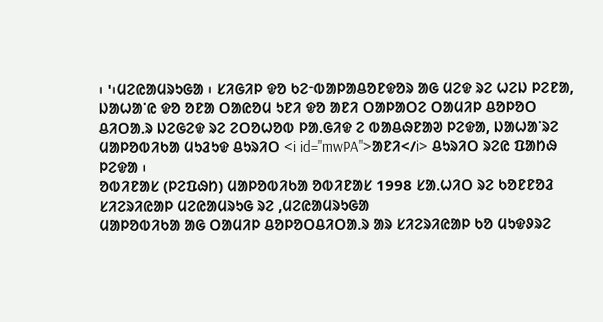᱾ '᱾ᱢᱮᱭᱟᱢᱨᱩᱜᱟ ᱾ ᱥᱤᱜᱤᱞ ᱫᱚ ᱠᱮᱼᱵᱟᱞᱟᱪᱚᱱᱫᱚᱨ ᱟᱜ ᱢᱮᱫ ᱨᱮ ᱦᱮᱡ ᱞᱮᱱᱟ, ᱡᱟᱦᱟᱸᱭ ᱫᱚ ᱚᱱᱟ ᱛᱟᱭᱚᱢ ᱩᱱᱤ ᱫᱚ ᱟᱱᱤ ᱛᱟᱞᱟᱛᱮ ᱛᱟᱢᱤᱞ ᱪᱚᱞᱚᱛ ᱪᱤᱛᱟᱹᱨ ᱡᱮᱜᱮᱫ ᱨᱮ ᱮᱛᱚᱦᱚᱵ ᱞᱟᱹᱜᱤᱫ ᱮ ᱵᱟᱪᱷᱱᱟᱣ ᱞᱮᱫᱟ, ᱡᱟᱦᱟᱸᱨᱮ ᱢᱟᱞᱚᱵᱤᱠᱟ ᱢᱩᱲᱩᱫ ᱪᱩᱨᱤᱛ <i id="mwPA">ᱟᱱᱤ</i> ᱪᱩᱨᱤᱛ ᱨᱮᱭ ᱯᱟᱴᱷ ᱞᱮᱫᱟ ᱾
ᱚᱵᱤᱱᱟᱥ (ᱞᱮᱯᱷᱴ) ᱢᱟᱞᱚᱵᱤᱠᱟ ᱚᱵᱤᱱᱟᱥ 1998 ᱥᱟᱹᱦᱤᱛ ᱨᱮ ᱠᱚᱱᱱᱚᱲ ᱥᱤᱮᱨᱤᱭᱟᱞ ᱢᱮᱭᱟᱢᱨᱩᱜ ᱨᱮ ,ᱢᱮᱭᱟᱢᱨᱩᱜᱟ
ᱢᱟᱞᱚᱵᱤᱠᱟ ᱟᱜ ᱛᱟᱢᱤᱞ ᱪᱚᱞᱚᱛᱪᱤᱛᱟᱹᱨ ᱟᱨ ᱥᱤᱮᱨᱤᱭᱟᱞ ᱠᱚ ᱢᱩᱫᱽᱨᱮ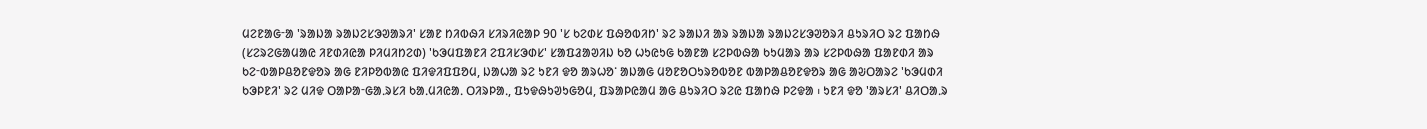ᱢᱮᱱᱟᱜᱼᱟ 'ᱨᱟᱡᱟ ᱨᱟᱡᱮᱥᱳᱣᱟᱨᱤ' ᱥᱟᱱ ᱴᱤᱵᱷᱤ ᱥᱤᱨᱤᱭᱟᱞ 90 'ᱥ ᱠᱮᱰᱥ ᱯᱷᱚᱵᱤᱴ' ᱨᱮ ᱨᱟᱡᱤ ᱟᱨ ᱨᱟᱡᱟ ᱨᱟᱡᱮᱥᱳᱣᱚᱨᱤ ᱪᱩᱨᱤᱛ ᱨᱮ ᱯᱟᱴᱷ (ᱥᱮᱨᱮᱜᱟᱢᱟᱭ ᱤᱱᱰᱤᱭᱟ ᱞᱤᱢᱤᱴᱮᱰ) 'ᱠᱳᱢᱯᱟᱱᱤ ᱮᱯᱤᱥᱳᱰᱥ' ᱥᱟᱯᱲᱟᱣᱤᱡ ᱠᱚ ᱦᱩᱭᱩᱜ ᱠᱟᱱᱟ ᱥᱮᱞᱵᱷᱟ ᱠᱩᱢᱟᱨ ᱟᱨ ᱥᱮᱞᱵᱷᱟ ᱯᱟᱱᱰᱤ ᱟᱨ ᱠᱮᱼᱵᱟᱞᱪᱚᱱᱫᱚᱨ ᱟᱜ ᱱᱤᱞᱚᱵᱟᱭ ᱯᱤᱫᱤᱯᱯᱚᱢ, ᱡᱟᱦᱟ ᱨᱮ ᱩᱱᱤ ᱫᱚ ᱟᱨᱦᱚᱸ ᱟᱡᱟᱜ ᱢᱚᱱᱚᱛᱩᱨᱚᱵᱚᱱ ᱵᱟᱞᱟᱪᱚᱱᱫᱚᱨ ᱟᱜ ᱟᱶᱛᱟᱨᱮ 'ᱠᱳᱢᱰᱤ ᱠᱳᱞᱱᱤ' ᱨᱮ ᱢᱤᱫ ᱛᱟᱞᱟᱼᱜᱟᱹᱨᱥᱤ ᱠᱟᱹᱢᱤᱭᱟᱹ ᱛᱤᱨᱞᱟᱹ, ᱯᱩᱫᱷᱩᱣᱩᱜᱚᱢ, ᱯᱨᱟᱞᱭᱟᱢ ᱟᱜ ᱪᱩᱨᱤᱛ ᱨᱮᱭ ᱯᱟᱴᱷ ᱞᱮᱫᱟ ᱾ ᱩᱱᱤ ᱫᱚ 'ᱟᱨᱥᱤ' ᱪᱤᱛᱟᱹᱨ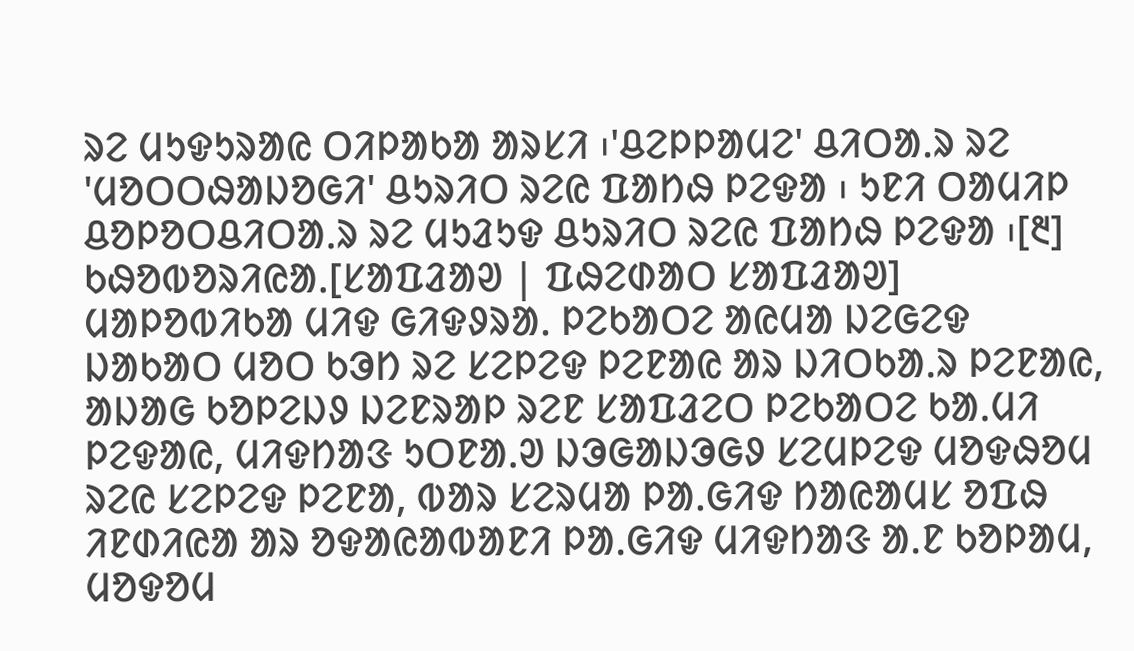ᱨᱮ ᱢᱩᱫᱩᱨᱟᱭ ᱛᱤᱞᱟᱠᱟ ᱟᱨᱥᱤ ᱾'ᱪᱮᱞᱞᱟᱢᱮ' ᱪᱤᱛᱟᱹᱨ ᱨᱮ 'ᱢᱚᱛᱛᱷᱟᱡᱚᱜᱤ' ᱪᱩᱨᱤᱛ ᱨᱮᱭ ᱯᱟᱴᱷ ᱞᱮᱫᱟ ᱾ ᱩᱱᱤ ᱛᱟᱢᱤᱞ ᱪᱚᱞᱚᱛᱪᱤᱛᱟᱹᱨ ᱨᱮ ᱢᱩᱲᱩᱫ ᱪᱩᱨᱤᱛ ᱨᱮᱭ ᱯᱟᱴᱷ ᱞᱮᱫᱟ ᱾[᱓]
ᱠᱷᱚᱵᱚᱨᱤᱭᱟᱹ[ᱥᱟᱯᱲᱟᱣ | ᱯᱷᱮᱰᱟᱛ ᱥᱟᱯᱲᱟᱣ]
ᱢᱟᱞᱚᱵᱤᱠᱟ ᱢᱤᱫ ᱜᱤᱫᱽᱨᱟᱹ ᱞᱮᱠᱟᱛᱮ ᱟᱭᱢᱟ ᱡᱮᱜᱮᱫ ᱡᱟᱠᱟᱛ ᱢᱚᱛ ᱠᱳᱴ ᱨᱮ ᱥᱮᱞᱮᱫ ᱞᱮᱱᱟᱭ ᱟᱨ ᱡᱤᱛᱠᱟᱹᱨ ᱞᱮᱱᱟᱭ, ᱟᱡᱟᱜ ᱠᱚᱞᱮᱡᱽ ᱡᱮᱱᱨᱟᱞ ᱨᱮᱱ ᱥᱟᱯᱲᱮᱛ ᱞᱮᱠᱟᱛᱮ ᱠᱟᱹᱢᱤ ᱞᱮᱫᱟᱭ, ᱢᱤᱫᱴᱟᱝ ᱩᱛᱱᱟᱹᱣ ᱡᱳᱜᱟᱡᱳᱜᱽ ᱥᱮᱢᱞᱮᱫ ᱢᱚᱫᱷᱚᱢ ᱨᱮᱭ ᱥᱮᱞᱮᱫ ᱞᱮᱱᱟ, ᱵᱟᱨ ᱥᱮᱨᱢᱟ ᱞᱟᱹᱜᱤᱫ ᱴᱟᱭᱟᱢᱥ ᱚᱯᱷ ᱤᱱᱰᱤᱭᱟ ᱟᱨ ᱚᱫᱟᱭᱟᱵᱟᱱᱤ ᱞᱟᱹᱜᱤᱫ ᱢᱤᱫᱴᱟᱝ ᱟᱹᱱ ᱠᱚᱞᱟᱢ, ᱢᱚᱫᱚᱢ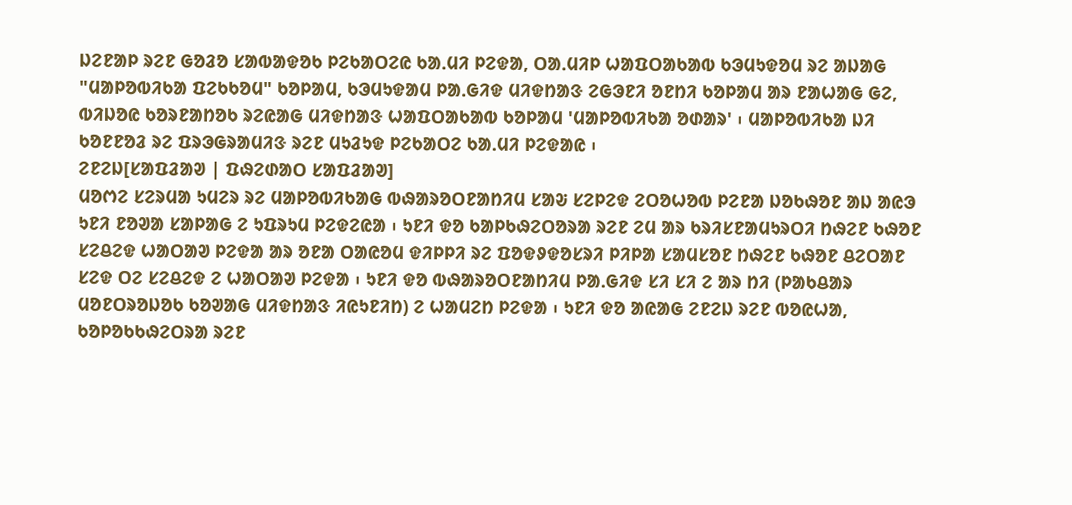ᱡᱮᱱᱟᱞ ᱨᱮᱱ ᱜᱚᱲᱚ ᱥᱟᱵᱟᱫᱚᱠ ᱞᱮᱠᱟᱛᱮᱭ ᱠᱟᱹᱢᱤ ᱞᱮᱫᱟ, ᱛᱟᱹᱢᱤᱞ ᱦᱟᱯᱛᱟᱠᱟᱵ ᱠᱳᱢᱩᱫᱚᱢ ᱨᱮ ᱟᱡᱟᱜ "ᱢᱟᱞᱚᱵᱤᱠᱟ ᱯᱮᱠᱠᱚᱢ" ᱠᱚᱞᱟᱢ, ᱠᱳᱢᱩᱫᱟᱢ ᱞᱟᱹᱜᱤᱫ ᱢᱤᱫᱴᱟᱝ ᱮᱜᱳᱱᱤ ᱚᱱᱴᱤ ᱠᱚᱞᱟᱢ ᱟᱨ ᱱᱟᱦᱟᱜ ᱜᱮ, ᱵᱤᱡᱚᱭ ᱠᱚᱨᱱᱟᱴᱚᱠ ᱨᱮᱭᱟᱜ ᱢᱤᱫᱴᱟᱝ ᱦᱟᱯᱛᱟᱠᱟᱵ ᱠᱚᱞᱟᱢ 'ᱢᱟᱞᱚᱵᱤᱠᱟ ᱚᱰᱟᱨ' ᱾ ᱢᱟᱞᱚᱵᱤᱠᱟ ᱡᱤ ᱠᱚᱱᱱᱚᱲ ᱨᱮ ᱯᱨᱳᱜᱨᱟᱢᱤᱝ ᱨᱮᱱ ᱢᱩᱲᱩᱫ ᱞᱮᱠᱟᱛᱮ ᱠᱟᱹᱢᱤ ᱞᱮᱫᱟᱭ ᱾
ᱮᱱᱮᱡ[ᱥᱟᱯᱲᱟᱣ | ᱯᱷᱮᱰᱟᱛ ᱥᱟᱯᱲᱟᱣ]
ᱢᱚᱬᱮ ᱥᱮᱨᱢᱟ ᱩᱢᱮᱨ ᱨᱮ ᱢᱟᱞᱚᱵᱤᱠᱟᱜ ᱵᱷᱟᱨᱚᱛᱱᱟᱴᱤᱢ ᱥᱟᱶ ᱥᱮᱞᱮᱫ ᱮᱛᱚᱦᱚᱵ ᱞᱮᱱᱟ ᱡᱚᱠᱷᱚᱱ ᱟᱡ ᱟᱭᱳ ᱩᱱᱤ ᱱᱚᱣᱟ ᱥᱟᱞᱟᱜ ᱮ ᱩᱯᱨᱩᱢ ᱞᱮᱫᱮᱭᱟ ᱾ ᱩᱱᱤ ᱫᱚ ᱠᱟᱞᱠᱷᱮᱛᱚᱨᱟ ᱨᱮᱱ ᱮᱢ ᱟᱨ ᱠᱨᱤᱥᱱᱟᱢᱩᱨᱛᱤ ᱴᱷᱮᱱ ᱠᱷᱚᱱ ᱥᱮᱪᱮᱫ ᱦᱟᱛᱟᱣ ᱞᱮᱫᱟ ᱟᱨ ᱚᱱᱟ ᱛᱟᱭᱚᱢ ᱫᱤᱞᱞᱤ ᱨᱮ ᱯᱚᱫᱽᱫᱚᱥᱨᱤ ᱞᱤᱞᱟ ᱥᱟᱢᱥᱚᱱ ᱴᱷᱮᱱ ᱠᱷᱚᱱ ᱪᱮᱛᱟᱱ ᱥᱮᱫ ᱛᱮ ᱥᱮᱪᱮᱫ ᱮ ᱦᱟᱛᱟᱣ ᱞᱮᱫᱟ ᱾ ᱩᱱᱤ ᱫᱚ ᱵᱷᱟᱨᱚᱛᱱᱟᱴᱤᱢ ᱞᱟᱹᱜᱤᱫ ᱥᱤ ᱥᱤ ᱮ ᱟᱨ ᱴᱤ (ᱞᱟᱠᱪᱟᱨ ᱢᱚᱱᱛᱨᱚᱡᱚᱠ ᱠᱚᱣᱟᱜ ᱢᱤᱫᱴᱟᱝ ᱤᱭᱩᱱᱤᱴ) ᱮ ᱦᱟᱢᱮᱴ ᱞᱮᱫᱟ ᱾ ᱩᱱᱤ ᱫᱚ ᱟᱭᱟᱜ ᱮᱱᱮᱡ ᱨᱮᱱ ᱵᱚᱭᱦᱟ, ᱠᱚᱞᱚᱠᱠᱷᱮᱛᱨᱟ ᱨᱮᱱ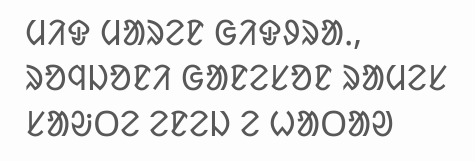ᱢᱤᱫ ᱢᱟᱨᱮᱱ ᱜᱤᱫᱽᱨᱟᱹ, ᱨᱚᱧᱡᱚᱱᱤ ᱜᱟᱱᱮᱥᱚᱱ ᱨᱟᱢᱮᱥ ᱥᱟᱶᱛᱮ ᱮᱱᱮᱡ ᱮ ᱦᱟᱛᱟᱣ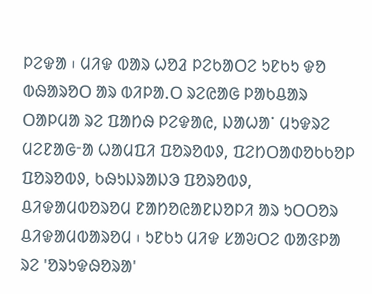ᱞᱮᱫᱟ ᱾ ᱢᱤᱫ ᱵᱟᱨ ᱦᱚᱲ ᱞᱮᱠᱟᱛᱮ ᱩᱱᱠᱩ ᱫᱚ ᱵᱷᱟᱨᱚᱛ ᱟᱨ ᱵᱤᱞᱟᱹᱛ ᱨᱮᱭᱟᱜ ᱞᱟᱠᱪᱟᱨ ᱛᱟᱞᱢᱟ ᱨᱮ ᱯᱟᱴᱷ ᱞᱮᱫᱟᱭ, ᱡᱟᱦᱟᱸ ᱢᱩᱫᱨᱮ ᱢᱮᱱᱟᱜᱼᱟ ᱦᱟᱢᱯᱤ ᱯᱚᱨᱚᱵᱽ, ᱯᱮᱴᱛᱟᱰᱚᱠᱠᱚᱞ ᱯᱚᱨᱚᱵᱽ, ᱠᱷᱩᱡᱨᱟᱡᱳ ᱯᱚᱨᱚᱵᱽ, ᱪᱤᱫᱟᱢᱵᱚᱨᱚᱢ ᱱᱟᱴᱚᱭᱟᱱᱡᱚᱞᱤ ᱟᱨ ᱩᱛᱛᱚᱨ ᱪᱤᱫᱟᱢᱵᱟᱨᱚᱢ ᱾ ᱩᱱᱠᱩ ᱢᱤᱫ ᱥᱟᱶᱛᱮ ᱵᱟᱝᱞᱟ ᱨᱮ 'ᱚᱨᱩᱫᱷᱚᱨᱟ'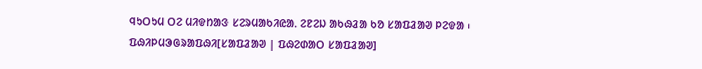ᱧᱩᱛᱩᱢ ᱛᱮ ᱢᱤᱫᱴᱟᱝ ᱥᱮᱨᱢᱟᱠᱤᱭᱟᱹ ᱮᱱᱮᱡ ᱟᱠᱷᱲᱟ ᱠᱚ ᱥᱟᱯᱲᱟᱣ ᱞᱮᱫᱟ ᱾
ᱯᱷᱤᱞᱢᱳᱜᱨᱟᱯᱷᱤ[ᱥᱟᱯᱲᱟᱣ | ᱯᱷᱮᱰᱟᱛ ᱥᱟᱯᱲᱟᱣ]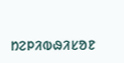ᱴᱮᱞᱤᱵᱷᱤᱥᱚᱱ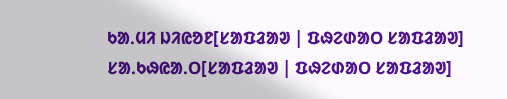ᱠᱟᱹᱢᱤ ᱡᱤᱭᱚᱱ[ᱥᱟᱯᱲᱟᱣ | ᱯᱷᱮᱰᱟᱛ ᱥᱟᱯᱲᱟᱣ]
ᱥᱟᱹᱠᱷᱭᱟᱹᱛ[ᱥᱟᱯᱲᱟᱣ | ᱯᱷᱮᱰᱟᱛ ᱥᱟᱯᱲᱟᱣ]